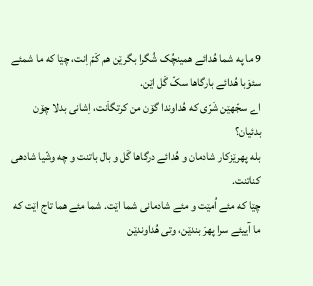9 ما په شما هُدائے همینچُک شُگرا بگرێن هم کَمّ اِنت، چێا که ما شمئے سئوَبا هُدائے بارگاها سکّ گَل اێن.
اے سجّهێن شَرّی که هُداوندا گۆن من کرتگاَنت، اِشانی بدلا چۆن بدئیان؟
بله پهرێزکار شادمان و هُدائے درگاها گَل و بال باتنت و چه وشّیا شادهی کناتنت.
چێا که مئے اُمێت و مئے شادمانی شما اێت. شما مئے هما تاج اێت که ما آییئے سرا پهرَ بندێن، وتی هُداوندێن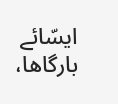ایسّائے بارگاها،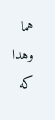هما وهدا که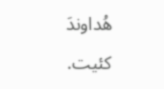هُداوندَ کئیت.